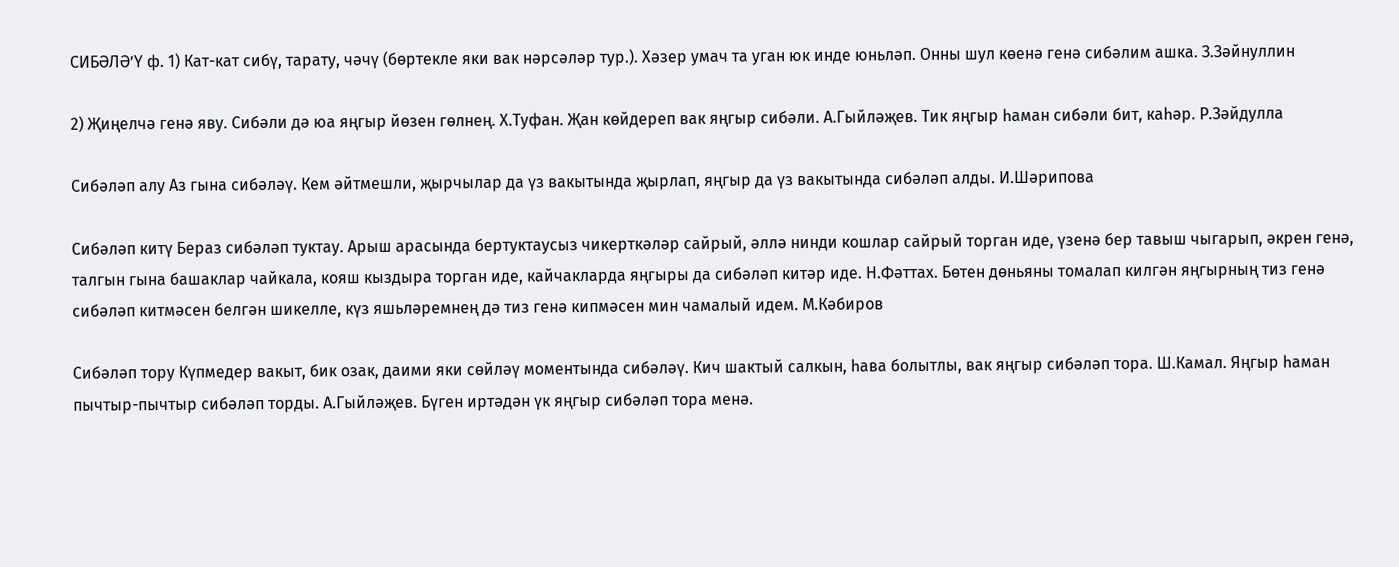СИБӘЛӘ’Ү ф. 1) Кат-кат сибү, тарату, чәчү (бөртекле яки вак нәрсәләр тур.). Хәзер умач та уган юк инде юньләп. Онны шул көенә генә сибәлим ашка. З.Зәйнуллин

2) Җиңелчә генә яву. Сибәли дә юа яңгыр йөзен гөлнең. Х.Туфан. Җан көйдереп вак яңгыр сибәли. А.Гыйләҗев. Тик яңгыр һаман сибәли бит, каһәр. Р.Зәйдулла

Сибәләп алу Аз гына сибәләү. Кем әйтмешли, җырчылар да үз вакытында җырлап, яңгыр да үз вакытында сибәләп алды. И.Шәрипова

Сибәләп китү Бераз сибәләп туктау. Арыш арасында бертуктаусыз чикерткәләр сайрый, әллә нинди кошлар сайрый торган иде, үзенә бер тавыш чыгарып, әкрен генә, талгын гына башаклар чайкала, кояш кыздыра торган иде, кайчакларда яңгыры да сибәләп китәр иде. Н.Фәттах. Бөтен дөньяны томалап килгән яңгырның тиз генә сибәләп китмәсен белгән шикелле, күз яшьләремнең дә тиз генә кипмәсен мин чамалый идем. М.Кәбиров

Сибәләп тору Күпмедер вакыт, бик озак, даими яки сөйләү моментында сибәләү. Кич шактый салкын, һава болытлы, вак яңгыр сибәләп тора. Ш.Камал. Яңгыр һаман пычтыр-пычтыр сибәләп торды. А.Гыйләҗев. Бүген иртәдән үк яңгыр сибәләп тора менә.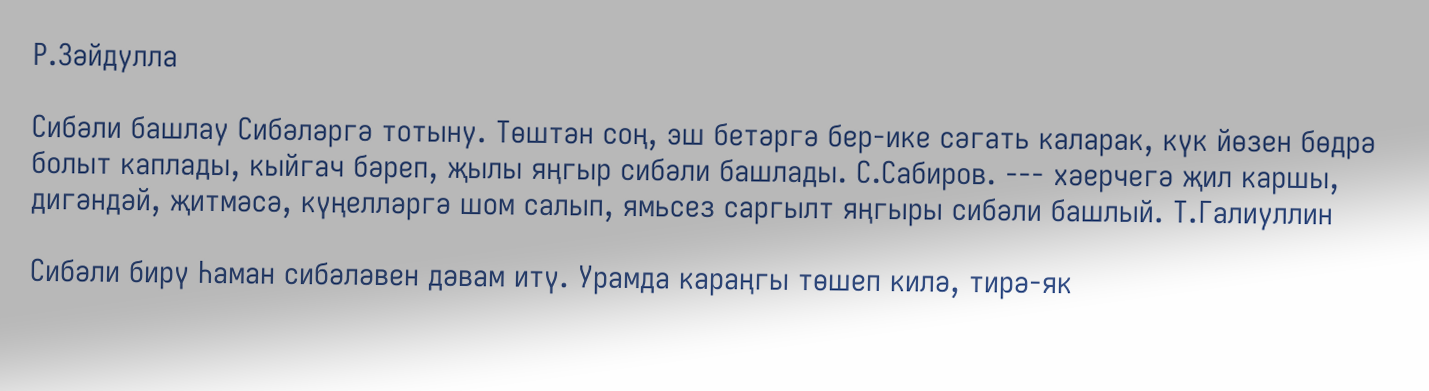Р.Зәйдулла

Сибәли башлау Сибәләргә тотыну. Төштән соң, эш бетәргә бер-ике сәгать каларак, күк йөзен бөдрә болыт каплады, кыйгач бәреп, җылы яңгыр сибәли башлады. С.Сабиров. --- хәерчегә җил каршы, дигәндәй, җитмәсә, күңелләргә шом салып, ямьсез саргылт яңгыры сибәли башлый. Т.Галиуллин

Сибәли бирү Һаман сибәләвен дәвам итү. Урамда караңгы төшеп килә, тирә-як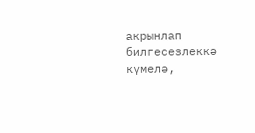акрынлап билгесезлеккә күмелә,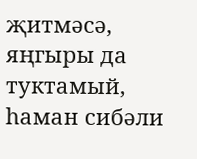җитмәсә, яңгыры да туктамый, һаман сибәли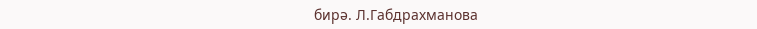бирә. Л.Габдрахманова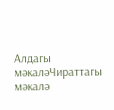Алдагы мәкаләЧираттагы мәкалә